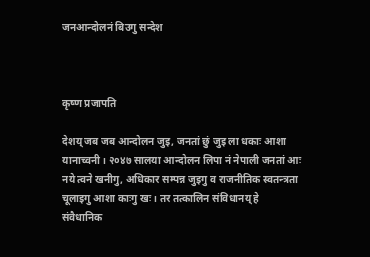जनआन्दोलनं बिउगु सन्देश



कृष्ण प्रजापति

देशय् जब जब आन्दोलन जुइ, जनतां छुं जुइ ला धकाः आशा यानाच्वनी। २०४७ सालया आन्दोलन लिपा नं नेपाली जनतां आः नये त्वने खनीगु, अधिकार सम्पन्न जुइगु व राजनीतिक स्वतन्त्रता चूलाइगु आशा काःगु खः। तर तत्कालिन संविधानय् हे संवैधानिक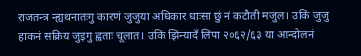राजतन्त्र न्ह्यथनातःगु कारणं जुजुया अधिकार धाःसा छुं नं कटौती मजुल। उकिं जुजु हाकनं सक्रिय जुइगु ह्वताः चूलात। उकिं झिंन्यादँ लिपा २०६२/६३ या आन्दोलनं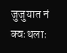जुजुयात नं क्वःथलाः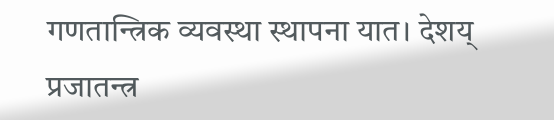गणतान्त्रिक व्यवस्था स्थापना यात। देशय् प्रजातन्त्र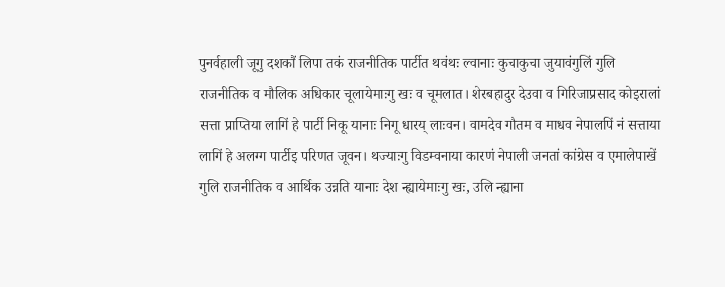पुनर्वहाली जूगु दशकौं लिपा तकं राजनीतिक पार्टीत थवंथः ल्वानाः कुचाकुचा जुयावंगुलिं गुलि राजनीतिक व मौलिक अधिकार चूलायेमाःगु खः व चूमलात। शेरबहादुर देउवा व गिरिजाप्रसाद कोइरालां सत्ता प्राप्तिया लागिं हे पार्टी निकू यानाः निगू धारय् लाःवन। वामदेव गौतम व माधव नेपालपिं नं सत्ताया लागिं हे अलग्ग पार्टीइ परिणत जूवन। थज्याःगु विडम्वनाया कारणं नेपाली जनतां कांग्रेस व एमालेपाखें गुलि राजनीतिक व आर्थिक उन्नति यानाः देश न्ह्यायेमाःगु खः, उलि न्ह्याना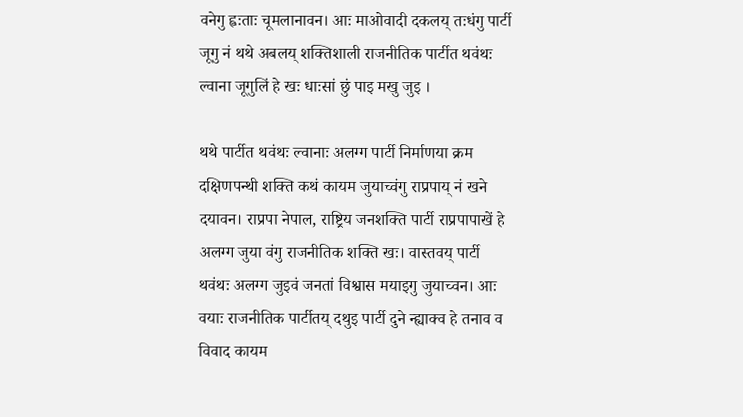वनेगु ह्वःताः चूमलानावन। आः माओवादी दकलय् तःधंगु पार्टी जूगु नं थथे अबलय् शक्तिशाली राजनीतिक पार्टीत थवंथः ल्वाना जूगुलिं हे खः धाःसां छुं पाइ मखु जुइ ।

थथे पार्टीत थवंथः ल्वानाः अलग्ग पार्टी निर्माणया क्रम दक्षिणपन्थी शक्ति कथं कायम जुयाच्वंगु राप्रपाय् नं खने दयावन। राप्रपा नेपाल, राष्ट्रिय जनशक्ति पार्टी राप्रपापाखें हे अलग्ग जुया वंगु राजनीतिक शक्ति खः। वास्तवय् पार्टी थवंथः अलग्ग जुइवं जनतां विश्वास मयाइगु जुयाच्वन। आः वयाः राजनीतिक पार्टीतय् दथुइ पार्टी दुने न्ह्याक्व हे तनाव व विवाद कायम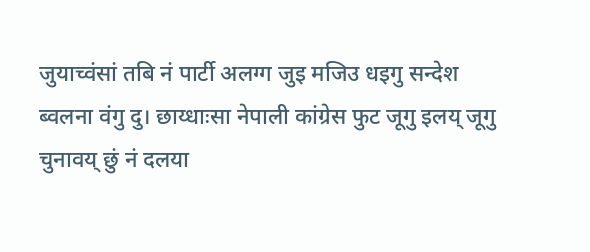जुयाच्वंसां तबि नं पार्टी अलग्ग जुइ मजिउ धइगु सन्देश ब्वलना वंगु दु। छाय्धाःसा नेपाली कांग्रेस फुट जूगु इलय् जूगु चुनावय् छुं नं दलया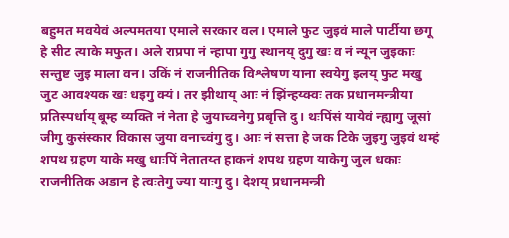बहुमत मवयेवं अल्पमतया एमाले सरकार वल। एमाले फुट जुइवं माले पार्टीया छगू हे सीट त्याके मफुत। अले राप्रपा नं न्हापा गुगु स्थानय् दुगु खः व नं न्यून जुइकाः सन्तुष्ट जुइ माला वन। उकिं नं राजनीतिक विश्लेषण याना स्वयेगु इलय् फुट मखु जुट आवश्यक खः धइगु क्यं। तर झीथाय् आः नं झिंन्हय्क्वः तक प्रधानमन्त्रीया प्रतिस्पर्धाय् बूम्ह व्यक्ति नं नेता हे जुयाच्वनेगु प्रबृत्ति दु। थःपिंसं यायेवं न्ह्यागु जूसां जीगु कुसंस्कार विकास जुया वनाच्वंगु दु। आः नं सत्ता हे जक टिके जुइगु जुइवं थम्हं शपथ ग्रहण याके मखु धाःपिं नेतातय्त हाकनं शपथ ग्रहण याकेगु जुल धकाः राजनीतिक अडान हे त्वःतेगु ज्या याःगु दु। देशय् प्रधानमन्त्री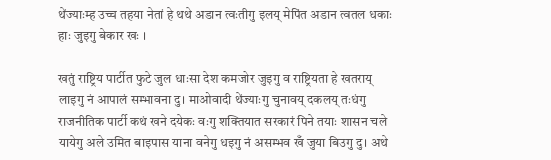थेंज्याःम्ह उच्च तहया नेतां हे थथे अडान त्वःतीगु इलय् मेपिंत अडान त्वतल धकाः हाः जुइगु बेकार खः ।

खतुं राष्ट्रिय पार्टीत फुटे जुल धाःसा देश कमजोर जुइगु व राष्ट्रियता हे खतराय् लाइगु नं आपालं सम्भावना दु। माओवादी थेंज्याःगु चुनावय् दकलय् तःधंगु राजनीतिक पार्टी कथं खने दयेकः वःगु शक्तियात सरकारं पिने तयाः शासन चले यायेगु अले उमित बाइपास याना वनेगु धइगु नं असम्भव खँ जुया बिउगु दु। अथे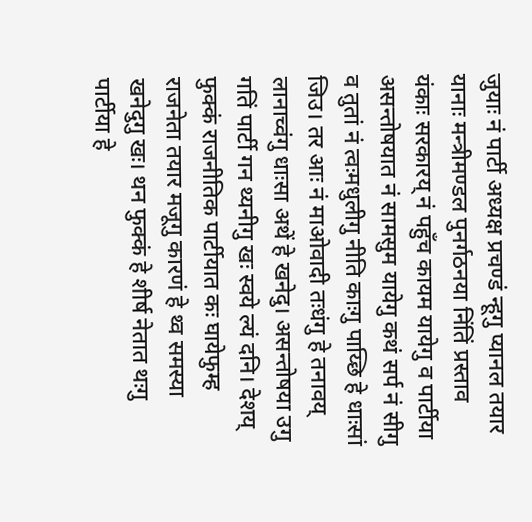जुयाः नं पार्टी अध्यक्ष प्रचण्डं न्हूगु प्यानल तयार यानाः मन्त्रीमण्डल पुनर्गठनया निंतिं प्रस्ताव यंकाः सरकारय् नं पहुँच कायम यायेगु व पार्टीया असन्तोषयात नं सामसुम यायेगु कथं सर्प नं सीगु व तुतां नं त्वःमधुलीगु नीति काःगु पाय्छि हे धाःसां जिउ। तर आः नं माओवादी तःधंगु हे तनावय् लानाच्वंगु धाःसा अथें हे खनेदु। असन्तोषया उगु गतिं पार्टी गन थ्यनीगु खः स्वये ल्यं दनि। देशय् फुक्कं राजनीतिक पार्टीयात कः घायेफुम्ह राजनेता तयार मजूगु कारणं हे थ्व समस्या खनेदुगु खः। थन फुक्कं हे शीर्ष नेतात थःगु पार्टीया हे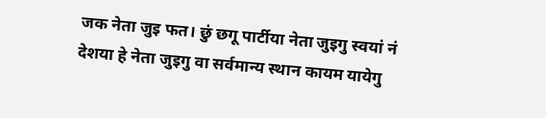जक नेता जुइ फत। छुं छगू पार्टीया नेता जुइगु स्वयां नं देशया हे नेता जुइगु वा सर्वमान्य स्थान कायम यायेगु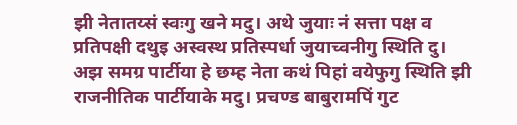झी नेतातय्सं स्वःगु खने मदु। अथे जुयाः नं सत्ता पक्ष व प्रतिपक्षी दथुइ अस्वस्थ प्रतिस्पर्धा जुयाच्वनीगु स्थिति दु।
अझ समग्र पार्टीया हे छम्ह नेता कथं पिहां वयेफुगु स्थिति झी राजनीतिक पार्टीयाके मदु। प्रचण्ड बाबुरामपिं गुट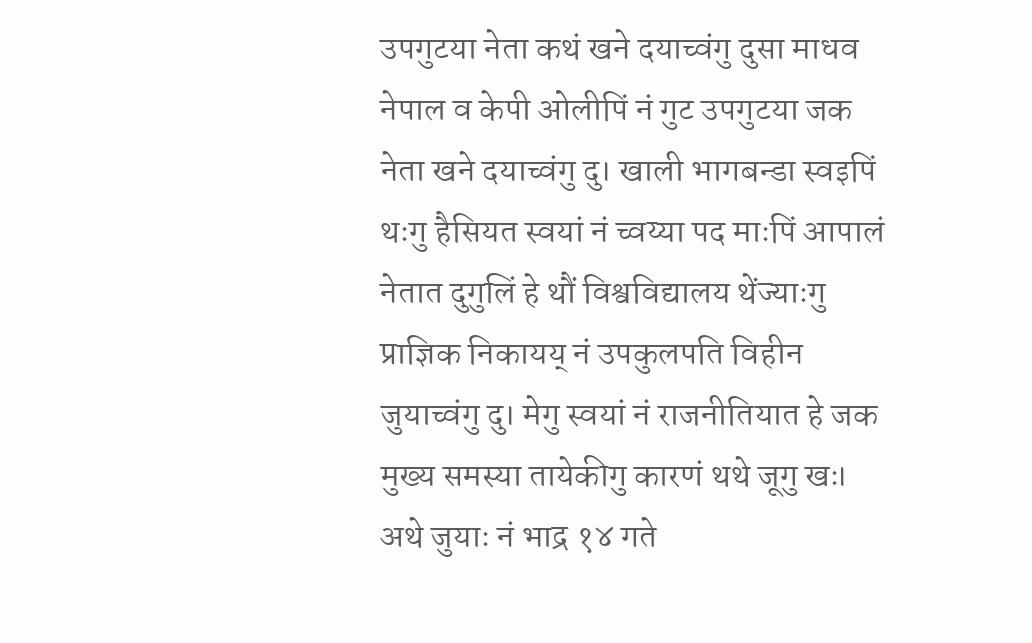उपगुटया नेता कथं खने दयाच्वंगु दुसा माधव नेपाल व केपी ओलीपिं नं गुट उपगुटया जक नेता खने दयाच्वंगु दु। खाली भागबन्डा स्वइपिं थःगु हैसियत स्वयां नं च्वय्या पद माःपिं आपालं नेतात दुगुलिं हे थौं विश्वविद्यालय थेंज्याःगु प्राज्ञिक निकायय् नं उपकुलपति विहीन जुयाच्वंगु दु। मेगु स्वयां नं राजनीतियात हे जक मुख्य समस्या तायेकीगु कारणं थथे जूगु खः। अथे जुयाः नं भाद्र १४ गते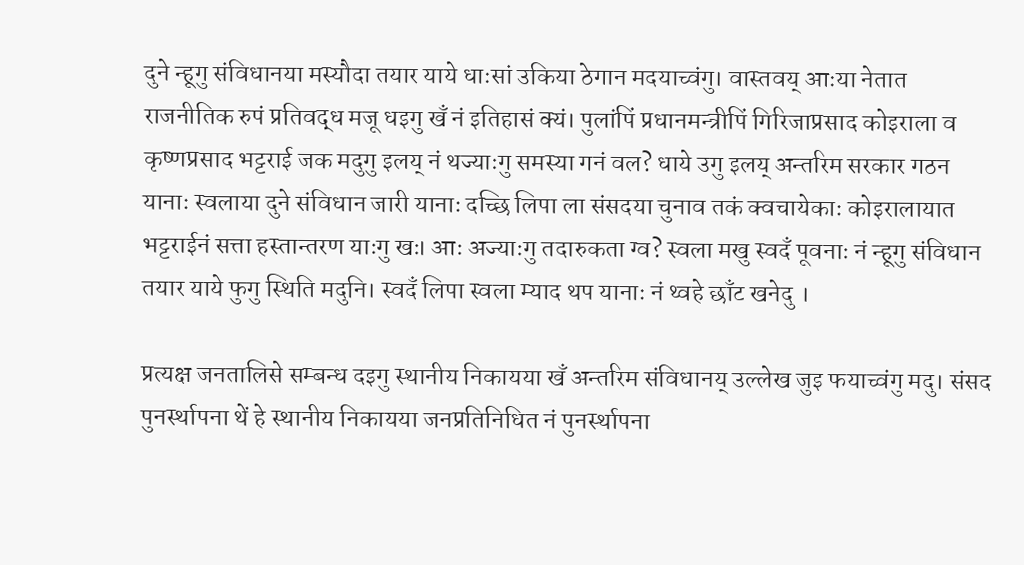दुने न्हूगु संविधानया मस्यौदा तयार याये धाःसां उकिया ठेगान मदयाच्वंगु। वास्तवय् आःया नेतात राजनीतिक रुपं प्रतिवद्ध मजू धइगु खँ नं इतिहासं क्यं। पुलांपिं प्रधानमन्त्रीपिं गिरिजाप्रसाद कोइराला व कृष्णप्रसाद भट्टराई जक मदुगु इलय् नं थज्याःगु समस्या गनं वल? धाये उगु इलय् अन्तरिम सरकार गठन यानाः स्वलाया दुने संविधान जारी यानाः दच्छि लिपा ला संसदया चुनाव तकं क्वचायेकाः कोइरालायात भट्टराईनं सत्ता हस्तान्तरण याःगु खः। आः अज्याःगु तदारुकता ग्व? स्वला मखु स्वदँ पूवनाः नं न्हूगु संविधान तयार याये फुगु स्थिति मदुनि। स्वदँ लिपा स्वला म्याद थप यानाः नं थ्वहे छाँट खनेदु ।

प्रत्यक्ष जनतालिसे सम्बन्ध दइगु स्थानीय निकायया खँ अन्तरिम संविधानय् उल्लेख जुइ फयाच्वंगु मदु। संसद पुनर्स्थापना थें हे स्थानीय निकायया जनप्रतिनिधित नं पुनर्स्थापना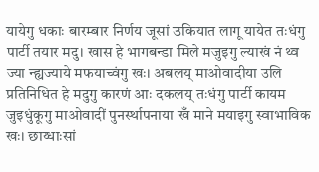यायेगु धकाः बारम्बार निर्णय जूसां उकियात लागू यायेत तःधंगु पार्टी तयार मदु। खास हे भागबन्डा मिले मजुइगु ल्याखं नं थ्व ज्या न्ह्यज्याये मफयाच्वंगु खः। अबलय् माओवादीया उलि प्रतिनिधित हे मदुगु कारणं आः दकलय् तःधंगु पार्टी कायम जुइधुंकूगु माओवादीं पुनर्स्थापनाया खँ माने मयाइगु स्वाभाविक खः। छाय्धाःसां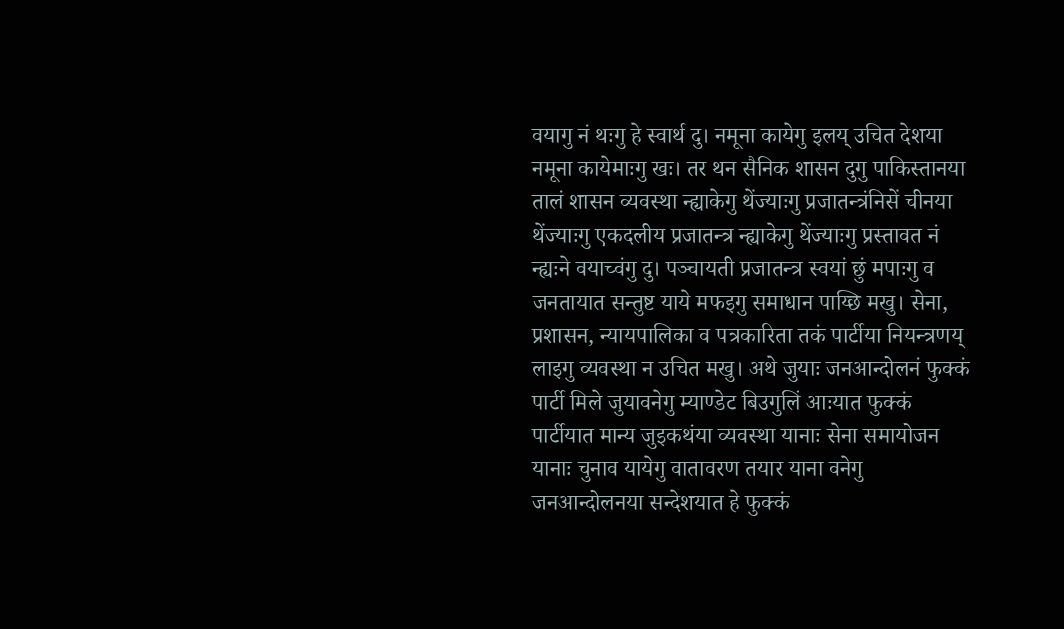वयागु नं थःगु हे स्वार्थ दु। नमूना कायेगु इलय् उचित देशया नमूना कायेमाःगु खः। तर थन सैनिक शासन दुगु पाकिस्तानया तालं शासन व्यवस्था न्ह्याकेगु थेंज्याःगु प्रजातन्त्रंनिसें चीनया थेंज्याःगु एकदलीय प्रजातन्त्र न्ह्याकेगु थेंज्याःगु प्रस्तावत नं न्ह्यःने वयाच्वंगु दु। पञ्चायती प्रजातन्त्र स्वयां छुं मपाःगु व जनतायात सन्तुष्ट याये मफइगु समाधान पाय्छि मखु। सेना, प्रशासन, न्यायपालिका व पत्रकारिता तकं पार्टीया नियन्त्रणय् लाइगु व्यवस्था न उचित मखु। अथे जुयाः जनआन्दोलनं फुक्कं पार्टी मिले जुयावनेगु म्याण्डेट बिउगुलिं आःयात फुक्कं पार्टीयात मान्य जुइकथंया व्यवस्था यानाः सेना समायोजन यानाः चुनाव यायेगु वातावरण तयार याना वनेगु जनआन्दोलनया सन्देशयात हे फुक्कं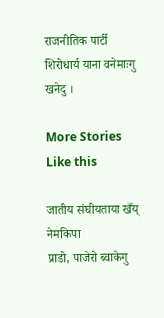राजनीतिक पार्टी शिरोधार्य याना वनेमाःगु खनेदु ।

More Stories Like this

जातीय संघीयताया खँय् नेमकिपा
प्राडो, पाजेरो ब्वाकेगु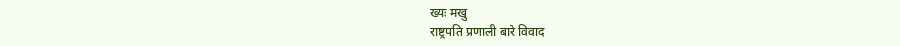ख्यः मखु
राष्ट्रपति प्रणाली बारे विवाद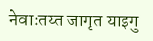नेवाःतय्त जागृत याइगु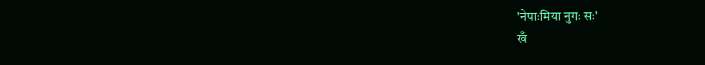'नेपाःमिया नुगः सः'
खँ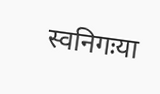स्वनिगःया